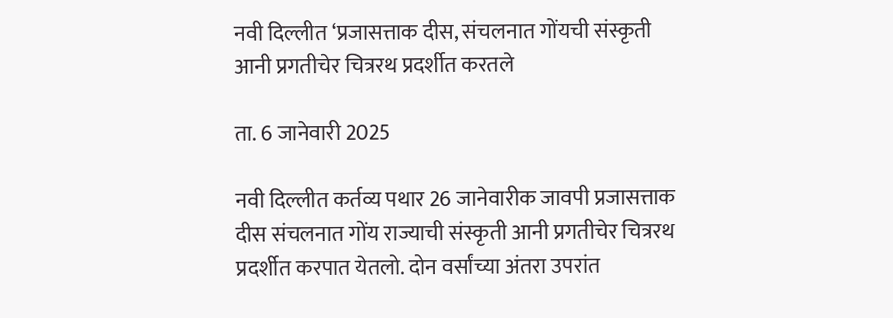नवी दिल्लीत ‘प्रजासत्ताक दीस, संचलनात गोंयची संस्कृती आनी प्रगतीचेर चित्ररथ प्रदर्शीत करतले

ता. 6 जानेवारी 2025

नवी दिल्लीत कर्तव्य पथार 26 जानेवारीक जावपी प्रजासत्ताक दीस संचलनात गोंय राज्याची संस्कृती आनी प्रगतीचेर चित्ररथ प्रदर्शीत करपात येतलो. दोन वर्सांच्या अंतरा उपरांत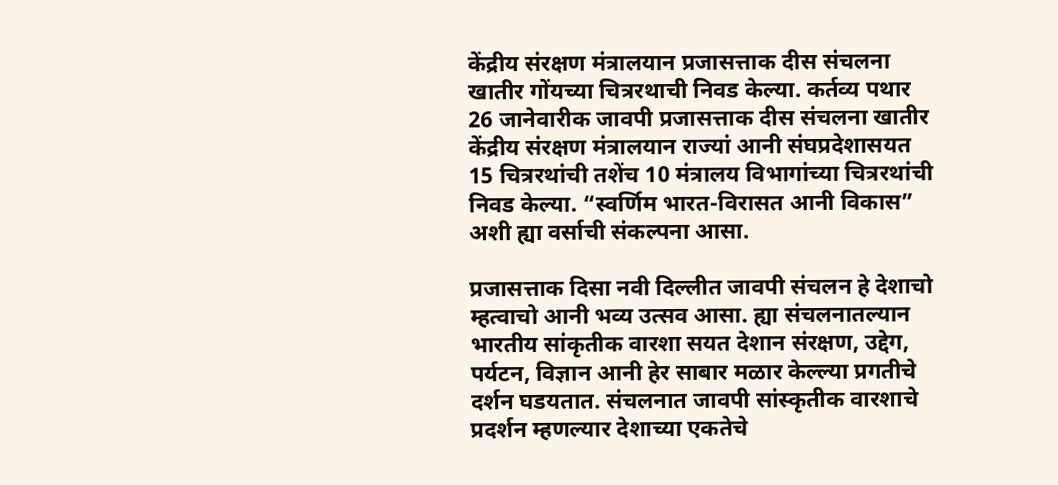केंद्रीय संरक्षण मंत्रालयान प्रजासत्ताक दीस संचलना खातीर गोंयच्या चित्ररथाची निवड केल्या. कर्तव्य पथार 26 जानेवारीक जावपी प्रजासत्ताक दीस संचलना खातीर केंद्रीय संरक्षण मंत्रालयान राज्यां आनी संघप्रदेशासयत 15 चित्ररथांची तशेंच 10 मंत्रालय विभागांच्या चित्ररथांची निवड केल्या. “स्वर्णिम भारत-विरासत आनी विकास” अशी ह्या वर्साची संकल्पना आसा.

प्रजासत्ताक दिसा नवी दिल्लीत जावपी संचलन हे देशाचो म्हत्वाचो आनी भव्य उत्सव आसा. ह्या संचलनातल्यान भारतीय सांकृतीक वारशा सयत देशान संरक्षण, उद्देग, पर्यटन, विज्ञान आनी हेर साबार मळार केल्ल्या प्रगतीचे दर्शन घडयतात. संचलनात जावपी सांस्कृतीक वारशाचे प्रदर्शन म्हणल्यार देशाच्या एकतेचे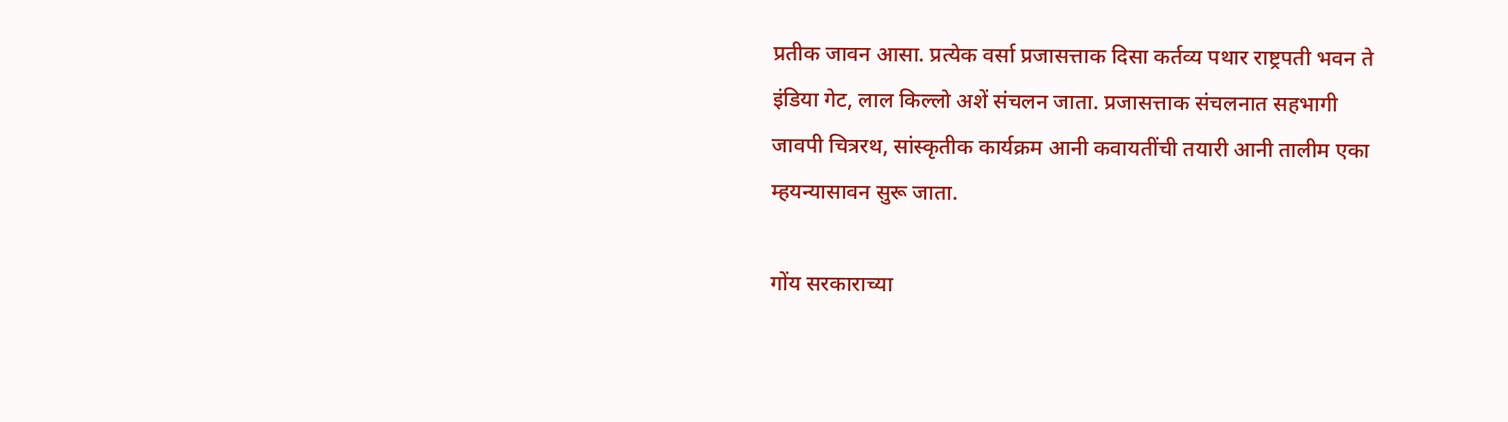प्रतीक जावन आसा. प्रत्येक वर्सा प्रजासत्ताक दिसा कर्तव्य पथार राष्ट्रपती भवन ते इंडिया गेट, लाल किल्लो अशें संचलन जाता. प्रजासत्ताक संचलनात सहभागी जावपी चित्ररथ, सांस्कृतीक कार्यक्रम आनी कवायतींची तयारी आनी तालीम एका म्हयन्यासावन सुरू जाता.

गोंय सरकाराच्या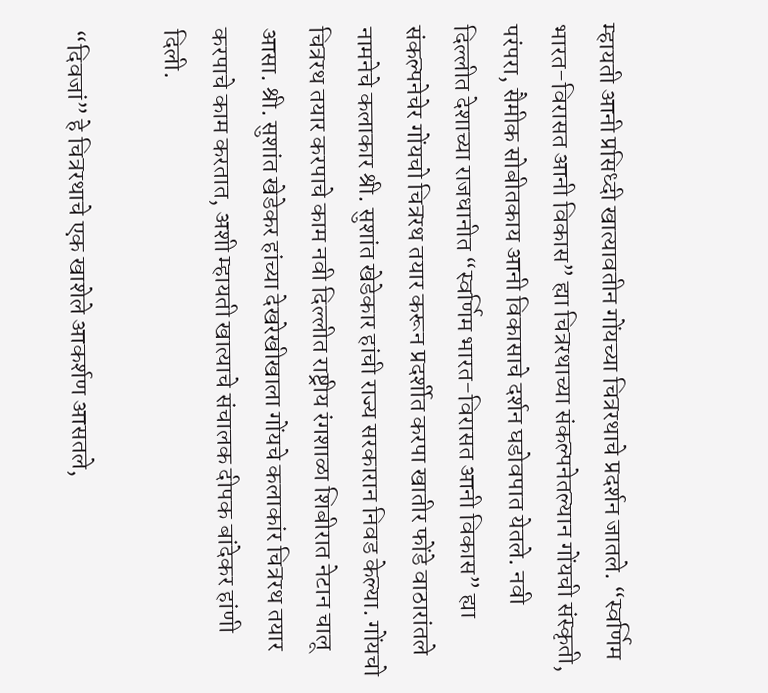म्हायती आनी प्रसिध्दी खात्यावतीन गोंयच्या चित्ररथाचे प्रदर्शन जातले. “स्वर्णिम भारत-विरासत आनी विकास” ह्या चित्ररथाच्या संकल्पनेतल्यान गोंयची संस्कृती, परंपरा, सैमीक सोबीतकाय आनी विकासाचे दर्शन घडोवपात येतले. नवी दिल्लीत देशाच्या राजधानीत “स्वर्णिम भारत-विरासत आनी विकास” ह्या संकल्पनेचेर गोंयचो चित्ररथ तयार करून प्रदर्शीत करपा खातीर फोंडे वाठारांतले नामनेचे कलाकार श्री. सुशांत खेडेकार हांची राज्य सरकारान निवड केल्या. गोंयचो चित्ररथ तयार करपाचे काम नवी दिल्लीत राष्ट्रीय रंगशाळा शिबीरात नेटान चालू आसा. श्री. सुशांत खेडेकर हांच्या देखरेखीखाला गोंयचे कलाकांर चित्ररथ तयार करपाचे काम करतात, अशी म्हायती खात्याचे संचालक दीपक बांदेकर हांणी दिली.

“दिवजां” हे चित्ररथाचे एक खाशेले आकर्शण आसतले,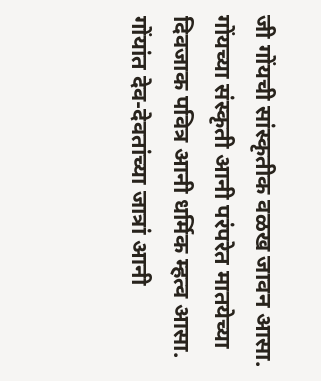जी गोंयची सांस्कृतीक वळख जावन आसा. गोंयच्या संस्कृती आनी परंपरेत मातयेच्या दिवजाक पवित्र आनी धर्मिक म्हत्व आसा. गोंयांत देव-देवतांच्या जात्रां आनी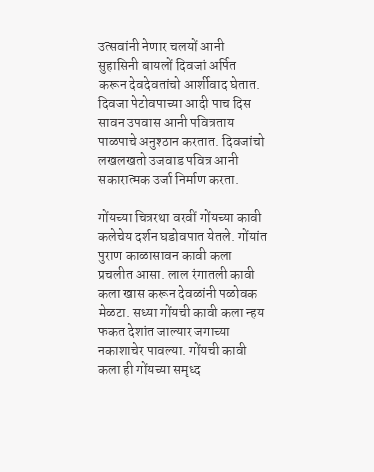उत्सवांनी नेणार चलयों आनी सुहासिनी बायलों दिवजां अर्पित करून देवदेवतांचो आर्शीवाद घेतात. दिवजा पेटोवपाच्या आदी पाच दिस सावन उपवास आनी पवित्रताय पाळपाचे अनुश्ठान करतात. दिवजांचो लखलखतो उजवाड पवित्र आनी सकारात्मक उर्जा निर्माण करता.

गोंयच्या चित्ररथा वरवीं गोंयच्या कावी कलेचेय दर्शन घडोवपात येतले. गोंयांत पुराण काळासावन कावी कला प्रचलीत आसा. लाल रंगातली कावी कला खास करून देवळांनी पळोवक मेळटा. सध्या गोंयची कावी कला न्हय फकत देशांत जाल्यार जगाच्या नकाशाचेर पावल्या. गोंयची कावी कला ही गोंयच्या समृध्द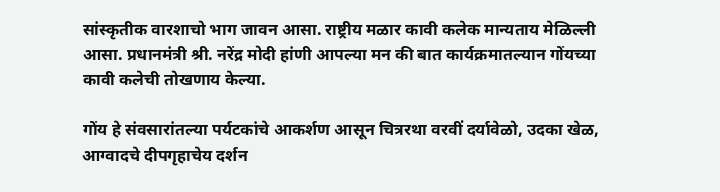सांस्कृतीक वारशाचो भाग जावन आसा. राष्ट्रीय मळार कावी कलेक मान्यताय मेळिल्ली आसा. प्रधानमंत्री श्री. नरेंद्र मोदी हांणी आपल्या मन की बात कार्यक्रमातल्यान गोंयच्या कावी कलेची तोखणाय केल्या.

गोंय हे संवसारांतल्या पर्यटकांचे आकर्शण आसून चित्ररथा वरवीं दर्यावेळो, उदका खेळ, आग्वादचे दीपगृहाचेय दर्शन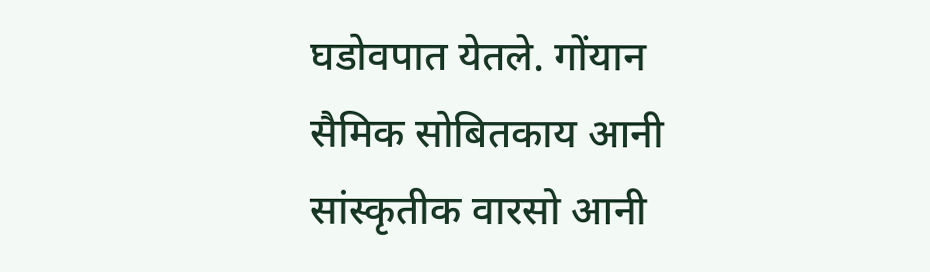घडोवपात येतले. गोंयान सैमिक सोबितकाय आनी सांस्कृतीक वारसो आनी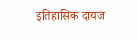इतिहासिक दायज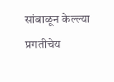सांबाळून केल्ल्या प्रगतीचेय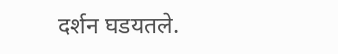दर्शन घडयतले.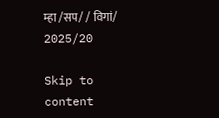म्हा /सप/ / विगां/ 2025/20

Skip to content